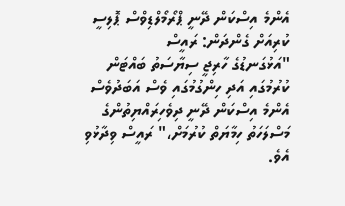އެންމެ އިސްކަން ދޭނީ ޕްރޯމޯލްޑިވްސް ޕޮލިސީ ކުރިއަށް ގެންދަން: ރައީސް
"އަޅުގަނޑުގެ ހާރިޖީ ސިޔާސަތު ބައްޓަން ކުރުމުގައި އަދި ހިންގުމުގައި ވެސް އަބަދުވެސް އެންމެ އިސްކަން ދޭނީ ދިވެހިރައްޔިތުންގެ މަސްލަހަތު ހިމާޔަތް ކުރުމަށް،" ރައީސް ވިދާޅުވި އެވެ.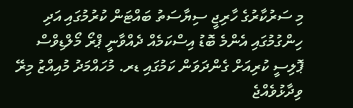މި ސަރުކާރުގެ ހާރިޖީ ސިޔާސަތު ބައްޓަން ކުރުމުގައި އަދި ހިންގުމުގައި އެންމެ ބޮޑު އިސްކަމެއް ދެއްވާނީ ޕްރޯ މޯލްޑިވްސް ޕޮލިސީ ކުރިއަށް ގެންދަވަން ކަމުގައި ޑރ. މުހައްމަދު މުއިއްޒު މިރޭ ވިދާޅުވެއްޖެ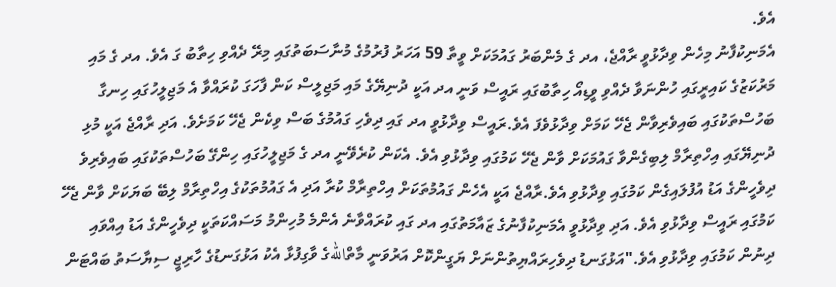އެވެ.
އެމަނިކުފާނު މިހެން ވިދާޅުވީ ރާއްޖެ، އދ ގެ މެންބަރު ގައުމަކަށް ވީތާ 59 އަހަރު ފުރުމުގެ މުނާސަބަތުގައި މިރޭ ދެއްވި ހިތާބު ގަ އެވެ. އދ ގެ މައި މަރުކަޒުގެ ކައިރީގައި ހުންނަވާ ދެއްވި ވީޑިއޯ ހިތާބުގައި ރައީސް ވަނީ އދ އަކީ ދުނިޔޭގެ މައި މަޖިލީސް ކަން ފާހަގަ ކުރައްވާ އެ މަޖިލީހުގައި ހިނގާ ބަހުސްތަކުގައި ބައިވެރިވާން ޖެހޭ ކަމަށް ވިދާޅުވެފަ އެވެ.ރައީސް ވިދާޅުވީ އދ ގައި ދިވެހި ގައުމުގެ ބަސް ވިކެން ޖެހޭ ކަމަށެވެ. އަދި ރާއްޖެ އަކީ މުޅި ދުނިޔޭގައި އިހްތިރާމް ލިބިގެންވާ ގައުމަކަށް ވާން ޖެހޭ ކަމުގައި ވިދާޅުވި އެވެ. އެކަން ކުރެވޭނީ އދ ގެ މަޖިލީހުގައި ހިންގޭ ބަހުސްތަކުގައި ބައިވެރިވެ ދިވެހީންގެ އަޑު އުފުލައިގެން ކަމުގައި ވިދާޅުވި އެވެ.ރާއްޖެ އަކީ އެހެން ގައުމުތަކަށް އިހްތިރާމް ކުރާ އަދި އެ ގައުމުތަކުގެ އިހްތިރާމް ލިބޭ ބަޔަކަށް ވާން ޖެހޭ ކަމުގައި ރައީސް ވިދާޅުވި އެވެ. އަދި ވިދާޅުވީ އެމަނިކުފާނުގެ ޒައާމަތުގައި އދ ގައި ކުރައްވާނެ އެންމެ މުހިންމު މަސައްކަތަކީ ދިވެހީންގެ އަޑު އިއްވައި ދިނުން ކަމުގައި ވިދާޅުވި އެވެ."އަޅުގަނޑު ދިވެހިރައްޔިތުންނަށް ޔަގީންކޮށް އަރުވަނީ މާތްاللهގެ ވާގިފުޅާ އެކު އަޅުގަނޑުގެ ހާރިޖީ ސިޔާސަތު ބައްޓަން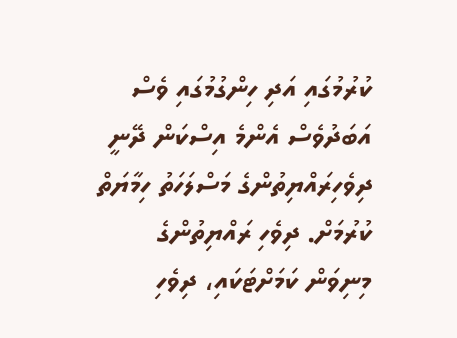ކުރުމުގައި އަދި ހިންގުމުގައި ވެސް އަބަދުވެސް އެންމެ އިސްކަން ދޭނީ ދިވެހިރައްޔިތުންގެ މަސްލަހަތު ހިމާޔަތް ކުރުމަށް. ދިވެހި ރައްޔިތުންގެ މިނިވަން ކަމަށްޓަކައި، ދިވެހި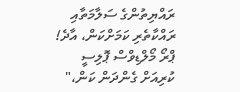ރައްޔިތުންގެ ސަލާމަތާއި ރައްކާތެރި ކަމަށްކަން، އާދެ! ޕްރޯ މޯލްޑިވްސް ޕޮލިސީ ކުރިއަށް ގެންދަން ކަން،"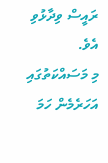ރައީސް ވިދާޅުވި އެވެ.
މި މަސައްކަތުގައި އަހަރެމެން ހަމަ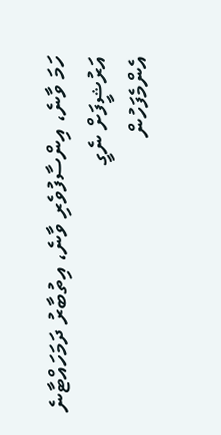ހަމަ ވާނެ، އިންސާފުވެރި ވާނެ، އިތުބާރު ދަމަހައްޓާނެ
އަރުޝީފަށް ނެގީ
އެންމެފަހުން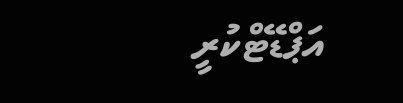އަޕްޑޭޓްކުރީ